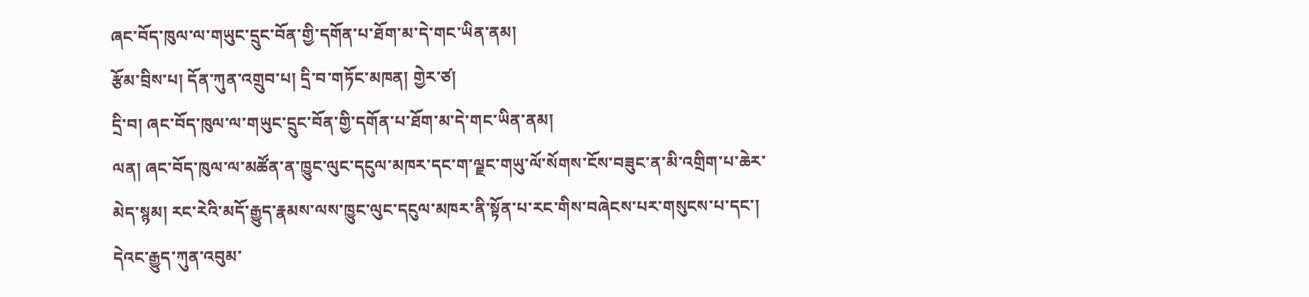ཞང་བོད་ཁུལ་ལ་གཡུང་དྲུང་བོན་གྱི་དགོན་པ་ཐོག་མ་དེ་གང་ཡིན་ནམ།
རྩོམ་བྲིས་པ། དོན་ཀུན་འགྲུབ་པ། དྲི་བ་གཏོང་མཁན། གྱེར་ཙ།
དྲི་བ། ཞང་བོད་ཁུལ་ལ་གཡུང་དྲུང་བོན་གྱི་དགོན་པ་ཐོག་མ་དེ་གང་ཡིན་ནམ།
ལན། ཞང་བོད་ཁུལ་ལ་མཚོན་ན་ཁྱུང་ལུང་དངུལ་མཁར་དང་ག་ལྗང་གཡུ་ལོ་སོགས་ངོས་བཟུང་ན་མི་འགྲིག་པ་ཆེར་མེད་སྙམ། རང་རེའི་མདོ་རྒྱུད་རྣམས་ལས་ཁྱུང་ལུང་དངུལ་མཁར་ནི་སྟོན་པ་རང་གིས་བཞེངས་པར་གསུངས་པ་དང་། དེའང་རྒྱུད་ཀུན་འབུམ་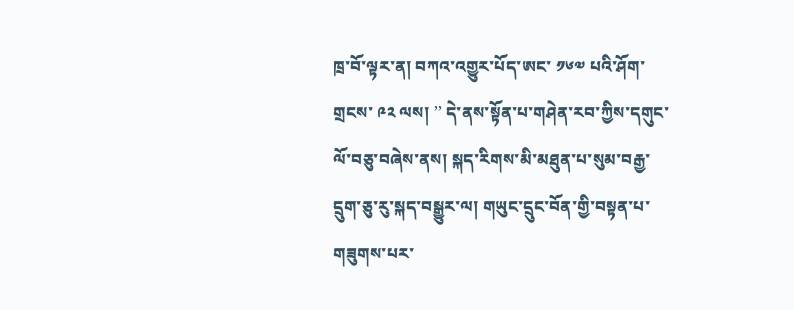ཁྲ་བོ་ལྟར་ན། བཀའ་འགྱུར་པོད་ཨང་ ༡༦༧ པའི་ཤོག་གྲངས་ ༩༢ ལས། ʼʼ དེ་ནས་སྟོན་པ་གཤེན་རབ་ཀྱིས་དགུང་ལོ་བཅུ་བཞེས་ནས། སྐད་རིགས་མི་མཐུན་པ་སུམ་བརྒྱ་དྲུག་ཅུ་རུ་སྐད་བསྒྱུར་ལ། གཡུང་དྲུང་བོན་གྱི་བསྟན་པ་གཟུགས་པར་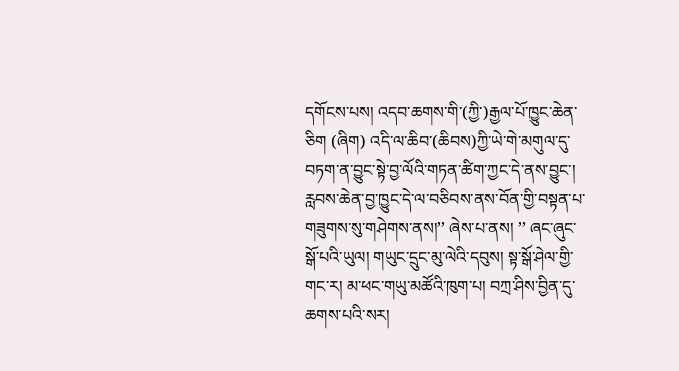དགོངས་པས། འདབ་ཆགས་གི་(ཀྱི་)རྒྱལ་པོ་ཁྱུང་ཆེན་ཅིག (ཞིག) འདི་ལ་ཆིབ་(ཆིབས)ཀྱི་ཡེ་གེ་མགུལ་དུ་བཏག་ན་བྱུང་སྟེ་བྱ་ལོའི་གཏན་ཚིག་ཀྱང་དེ་ནས་བྱུང་། རླབས་ཆེན་བྱ་ཁྱུང་དེ་ལ་བཅིབས་ནས་བོན་གྱི་བསྟན་པ་གཟུགས་སུ་གཤེགས་ནས།ʼʼ ཞེས་པ་ནས། ʼʼ ཞང་ཞུང་སྒོ་པའི་ཡུལ། གཡུང་དྲུང་མུ་ལེའི་དབུས། སྟ་སྒོ་ཤེལ་གྱི་གང་ར། མ་ཕང་གཡུ་མཚོའི་ཁུག་པ། བཀྲ་ཤིས་བྱིན་དུ་ཆགས་པའི་སར།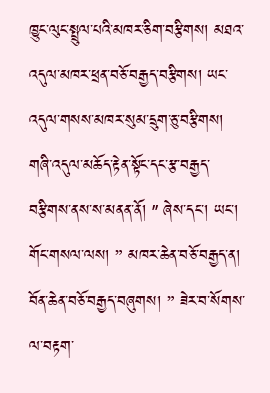ཁྱུང་ལུང་སྤྲུལ་པའི་མཁར་ཅིག་བརྩིགས། མཐའ་འདུལ་མཁར་ཕྲན་བཅོ་བརྒྱད་བརྩིགས། ཡང་འདུལ་གསས་མཁར་སུམ་དྲུག་ཅུ་བརྩིགས། གཞི་འདུལ་མཆོད་རྟེན་སྟོང་དང་རྩ་བརྒྱད་བརྩིགས་ནས་ས་མནན་ནོ། ʼʼ ཞེས་དང་། ཡང་། གོང་གསལ་ལས། ” མཁར་ཆེན་བཅོ་བརྒྱད་ན། བོན་ཆེན་བཅོ་བརྒྱད་བཞུགས། ” ཟེར་བ་སོགས་ལ་བརྟག་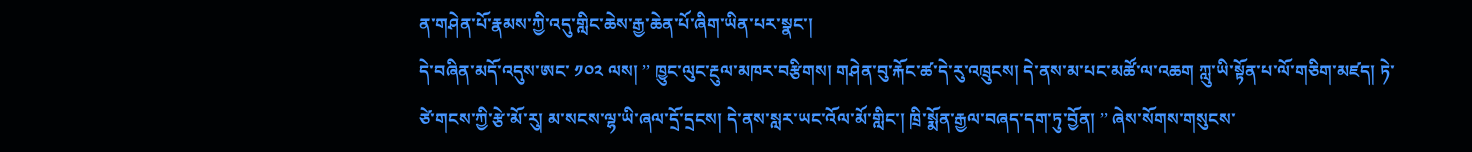ན་གཤེན་པོ་རྣམས་ཀྱི་འདུ་གླིང་ཆེས་རྒྱ་ཆེན་པོ་ཞིག་ཡིན་པར་སྣང་།
དེ་བཞིན་མདོ་འདུས་ཨང་ ༡༠༢ ལས། ʼʼ ཁྱུང་ལུང་རྔུལ་མཁར་བརྩིགས། གཤེན་བུ་རྐོང་ཚ་དེ་རུ་འཁྲུངས། དེ་ནས་མ་པང་མཚོ་ལ་འཆག ཀླུ་ཡི་སྟོན་པ་ལོ་གཅིག་མཛད། ཏེ་ཙེ་གངས་ཀྱི་རྩེ་མོ་རུ། མ་སངས་ལྷ་ཡི་ཞལ་དྲོ་དྲངས། དེ་ནས་སླར་ཡང་འོལ་མོ་གླིང་། ཁྲི་སྨོན་རྒྱལ་བཞད་དག་ཏུ་བྱོན། ʼʼ ཞེས་སོགས་གསུངས་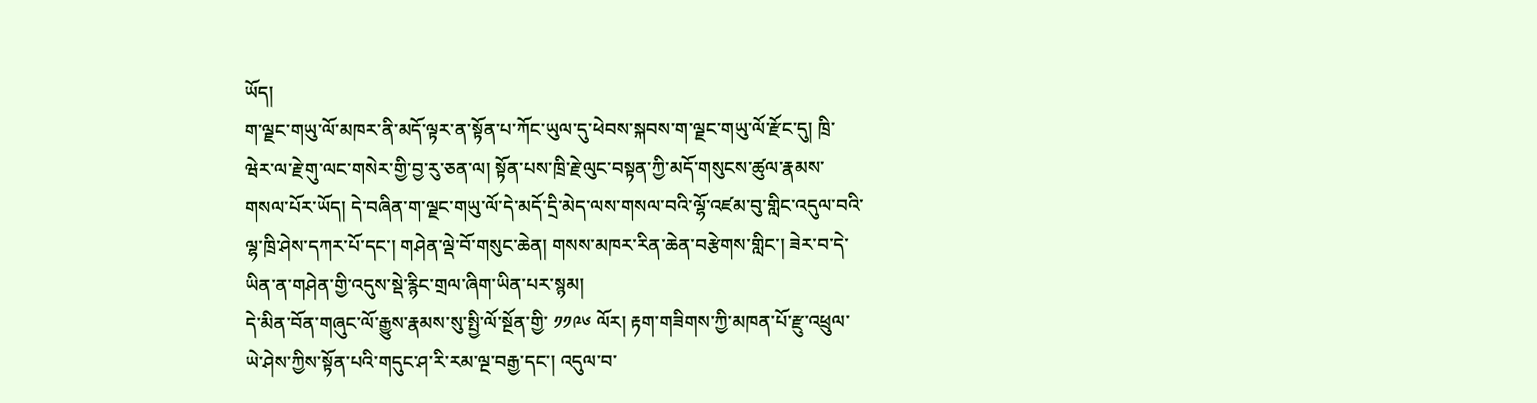ཡོད།
ག་ལྗང་གཡུ་ལོ་མཁར་ནི་མདོ་ལྟར་ན་སྟོན་པ་ཀོང་ཡུལ་དུ་ཕེབས་སྐབས་ག་ལྗང་གཡུ་ལོ་རྫོང་དུ། ཁྲི་ཝེར་ལ་རྗེ་གུ་ལང་གསེར་གྱི་བྱ་རུ་ཅན་ལ། སྟོན་པས་ཁྲི་རྗེ་ལུང་བསྟན་ཀྱི་མདོ་གསུངས་ཚུལ་རྣམས་གསལ་པོར་ཡོད། དེ་བཞིན་ག་ལྗང་གཡུ་ལོ་དེ་མདོ་དྲི་མེད་ལས་གསལ་བའི་ལྷོ་འཛམ་བུ་གླིང་འདུལ་བའི་ལྷ་ཁྲི་ཤེས་དཀར་པོ་དང་། གཤེན་ལྡེ་བོ་གསུང་ཆེན། གསས་མཁར་རིན་ཆེན་བརྩེགས་གླིང་། ཟེར་བ་དེ་ཡིན་ན་གཤེན་གྱི་འདུས་སྡེ་རྙིང་གྲལ་ཞིག་ཡིན་པར་སྙམ།
དེ་མིན་བོན་གཞུང་ལོ་རྒྱུས་རྣམས་སུ་སྤྱི་ལོ་སྔོན་གྱི་ ༡༡༩༦ ལོར། རྟག་གཟིགས་ཀྱི་མཁན་པོ་རྫུ་འཕྲུལ་ཡེ་ཤེས་ཀྱིས་སྟོན་པའི་གདུང་ཤ་རི་རམ་ལྔ་བརྒྱ་དང་། འདུལ་བ་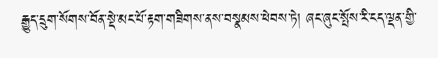རྒྱུད་དྲུག་སོགས་བོན་སྡེ་མང་པོ་རྟག་གཟིགས་ནས་བསྣམས་ཕེབས་ཏེ། ཞང་ཞུང་སྤོས་རི་ངད་ལྡན་གྱི་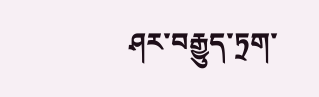ཤར་བརྒྱུད་ཏྲག་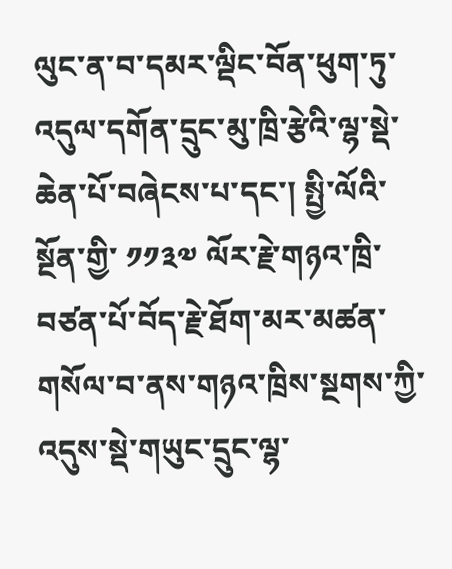ལུང་ན་བ་དམར་ལྡིང་བོན་ཕུག་ཏུ་འདུལ་དགོན་དྲུང་མུ་ཁྲི་རྩེའི་ལྷ་སྡེ་ཆེན་པོ་བཞེངས་པ་དང་། སྤྱི་ལོའི་སྔོན་གྱི་ ༡༡༣༧ ལོར་རྗེ་གཉའ་ཁྲི་བཙན་པོ་བོད་རྗེ་ཐོག་མར་མཚན་གསོལ་བ་ནས་གཉའ་ཁྲིས་སྔགས་ཀྱི་འདུས་སྡེ་གཡུང་དྲུང་ལྷ་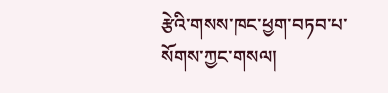རྩེའི་གསས་ཁང་ཕྱག་བཏབ་པ་སོགས་ཀྱང་གསལ།